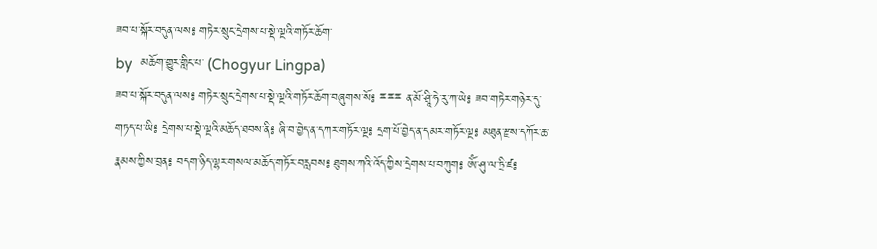ཟབ་པ་སྐོར་བདུན་ལས༔ གཏེར་སྲུང་དྲེགས་པ་སྡེ་ལྔའི་གཏོར་ཆོག་
by  མཆོག་གྱུར་གླིང་པ་ (Chogyur Lingpa)
ཟབ་པ་སྐོར་བདུན་ལས༔ གཏེར་སྲུང་དྲེགས་པ་སྡེ་ལྔའི་གཏོར་ཆོག་བཞུགས་སོ༔ ྈྈྈ ན་མོ་ཤྲཱི་ཧེ་རུ་ཀ་ཡེ༔ ཟབ་གཏེར་གཉེར་དུ་གཏད་པ་ཡི༔ དྲེགས་པ་སྡེ་ལྔའི་མཆོད་ཐབས་ནི༔ ཞི་བ་བྱེད་ན་དཀར་གཏོར་ལྔ༔ དྲག་པོ་བྱེད་ན་དམར་གཏོར་ལྔ༔ མཐུན་རྫས་དཀོར་ཆ་རྣམས་ཀྱིས་བྲན༔ བདག་ཉིད་ལྷར་གསལ་མཆོད་གཏོར་བརླབས༔ ཐུགས་ཀའི་འོད་ཀྱིས་དྲེགས་པ་བཀུག༔ ཨོཾ་ཤུ་ལ་ཏྲི་ཛ༔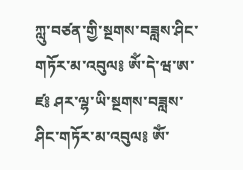ཀླུ་བཙན་གྱི་སྔགས་བཟླས་ཤིང་གཏོར་མ་འབུལ༔ ཨོཾ་དེ་ཝ་ཨ་ཛ༔ ཤར་ལྷ་ཡི་སྔགས་བཟླས་ཤིང་གཏོར་མ་འབུལ༔ ཨོཾ་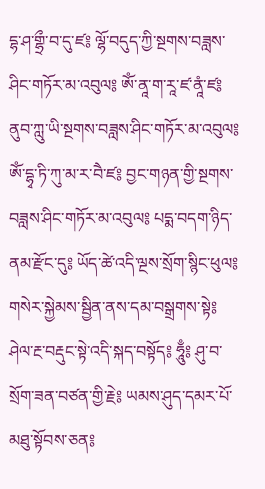དྷ་ཤ་གྷྲྀ་བ་དུ་ཛ༔ ལྷོ་བདུད་ཀྱི་སྔགས་བཟླས་ཤིང་གཏོར་མ་འབུལ༔ ཨོཾ་ནཱ་ག་རཱ་ཛ་ནཱཾ་ཛ༔ ནུབ་ཀླུ་ཡི་སྔགས་བཟླས་ཤིང་གཏོར་མ་འབུལ༔ ཨོཾ་དྷྭ་ཏི་ཀུ་མ་ར་བཻ་ཛ༔ བྱང་གཉན་གྱི་སྔགས་བཟླས་ཤིང་གཏོར་མ་འབུལ༔ པདྨ་བདག་ཉིད་ནམ་རྫོང་དུ༔ ཡོད་ཚེ་འདི་ལྔས་སྲོག་སྙིང་ཕུལ༔ གསེར་སྐྱེམས་སྦྱིན་ནས་དམ་བསྒྲགས་སྟེ༔ ཤེལ་རྔ་བརྡུང་སྟེ་འདི་སྐད་བསྟོད༔ ཧཱུྃ༔ ཤུ་བ་སྲོག་ཟན་བཙན་གྱི་རྗེ༔ ཡམས་ཤུད་དམར་པོ་མཐུ་སྟོབས་ཅན༔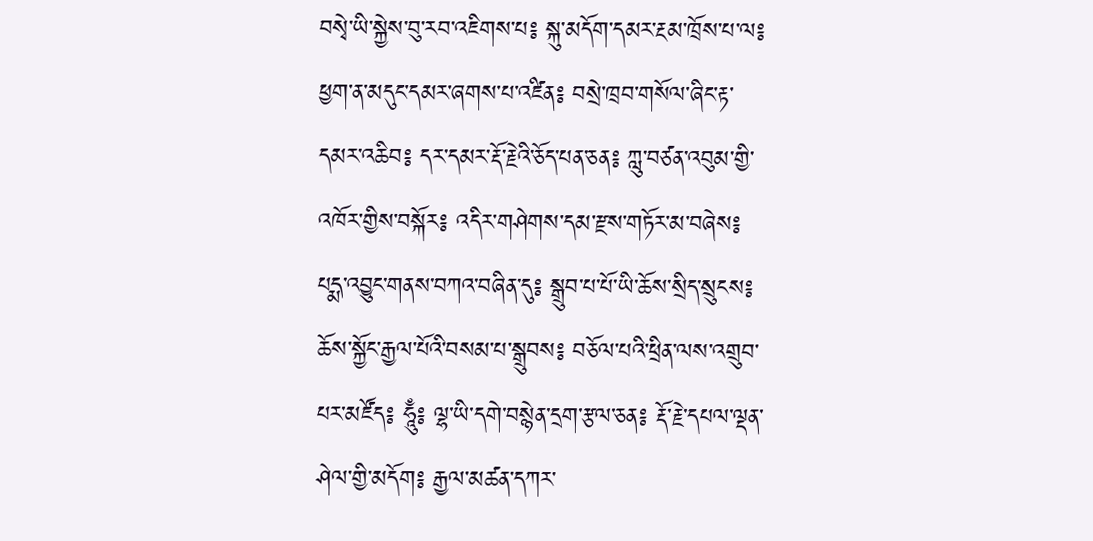བསྭེ་ཡི་སྐྱེས་བུ་རབ་འཇིགས་པ༔ སྐུ་མདོག་དམར་རྔམ་ཁྲོས་པ་ལ༔ ཕྱག་ན་མདུང་དམར་ཞགས་པ་འཛིན༔ བསྲེ་ཁྲབ་གསོལ་ཞིང་རྟ་དམར་འཆིབ༔ དར་དམར་རྡོ་རྗེའི་ཅོད་པན་ཅན༔ ཀླུ་བཙན་འབུམ་གྱི་འཁོར་གྱིས་བསྐོར༔ འདིར་གཤེགས་དམ་རྫས་གཏོར་མ་བཞེས༔ པདྨ་འབྱུང་གནས་བཀའ་བཞིན་དུ༔ སྒྲུབ་པ་པོ་ཡི་ཆོས་སྲིད་སྲུངས༔ ཆོས་སྐྱོང་རྒྱལ་པོའི་བསམ་པ་སྒྲུབས༔ བཅོལ་པའི་ཕྲིན་ལས་འགྲུབ་པར་མཛོད༔ ཧཱུྃ༔ ལྷ་ཡི་དགེ་བསྙེན་དྲག་རྩལ་ཅན༔ རྡོ་རྗེ་དཔལ་ལྡན་ཤེལ་གྱི་མདོག༔ རྒྱལ་མཚན་དཀར་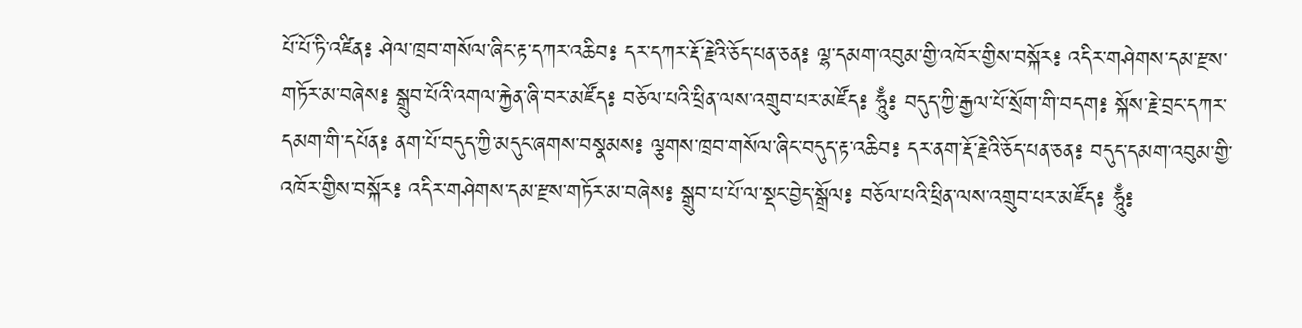པོ་པོ་ཏི་འཛིན༔ ཤེལ་ཁྲབ་གསོལ་ཞིང་རྟ་དཀར་འཆིབ༔ དར་དཀར་རྡོ་རྗེའི་ཅོད་པན་ཅན༔ ལྷ་དམག་འབུམ་གྱི་འཁོར་གྱིས་བསྐོར༔ འདིར་གཤེགས་དམ་རྫས་གཏོར་མ་བཞེས༔ སྒྲུབ་པོའི་འགལ་རྐྱེན་ཞི་བར་མཛོད༔ བཅོལ་པའི་ཕྲིན་ལས་འགྲུབ་པར་མཛོད༔ ཧཱུྃ༔ བདུད་ཀྱི་རྒྱལ་པོ་སྲོག་གི་བདག༔ སྐོས་རྗེ་བྲང་དཀར་དམག་གི་དཔོན༔ ནག་པོ་བདུད་ཀྱི་མདུང་ཞགས་བསྣམས༔ ལྕགས་ཁྲབ་གསོལ་ཞིང་བདུད་རྟ་འཆིབ༔ དར་ནག་རྡོ་རྗེའི་ཅོད་པན་ཅན༔ བདུད་དམག་འབུམ་གྱི་འཁོར་གྱིས་བསྐོར༔ འདིར་གཤེགས་དམ་རྫས་གཏོར་མ་བཞེས༔ སྒྲུབ་པ་པོ་ལ་སྡང་བྱེད་སྒྲོལ༔ བཅོལ་པའི་ཕྲིན་ལས་འགྲུབ་པར་མཛོད༔ ཧཱུྃ༔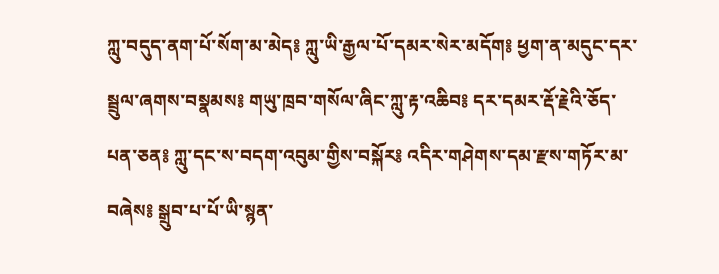ཀླུ་བདུད་ནག་པོ་སོག་མ་མེད༔ ཀླུ་ཡི་རྒྱལ་པོ་དམར་སེར་མདོག༔ ཕྱག་ན་མདུང་དར་སྦྲུལ་ཞགས་བསྣམས༔ གཡུ་ཁྲབ་གསོལ་ཞིང་ཀླུ་རྟ་འཆིབ༔ དར་དམར་རྡོ་རྗེའི་ཅོད་པན་ཅན༔ ཀླུ་དང་ས་བདག་འབུམ་གྱིས་བསྐོར༔ འདིར་གཤེགས་དམ་རྫས་གཏོར་མ་བཞེས༔ སྒྲུབ་པ་པོ་ཡི་སྙན་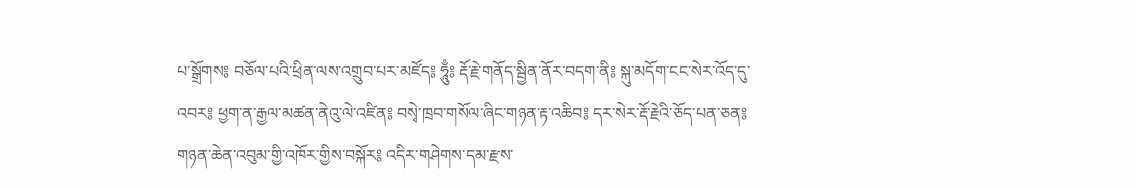པ་སྒྲོགས༔ བཅོལ་པའི་ཕྲིན་ལས་འགྲུབ་པར་མཛོད༔ ཧཱུྃ༔ རྡོ་རྗེ་གནོད་སྦྱིན་ནོར་བདག་ནི༔ སྐུ་མདོག་ངང་སེར་འོད་དུ་འབར༔ ཕྱག་ན་རྒྱལ་མཚན་ནེའུ་ལེ་འཛིན༔ བསྭེ་ཁྲབ་གསོལ་ཞིང་གཉན་རྟ་འཆིབ༔ དར་སེར་རྡོ་རྗེའི་ཅོད་པན་ཅན༔ གཉན་ཆེན་འབུམ་གྱི་འཁོར་གྱིས་བསྐོར༔ འདིར་གཤེགས་དམ་རྫས་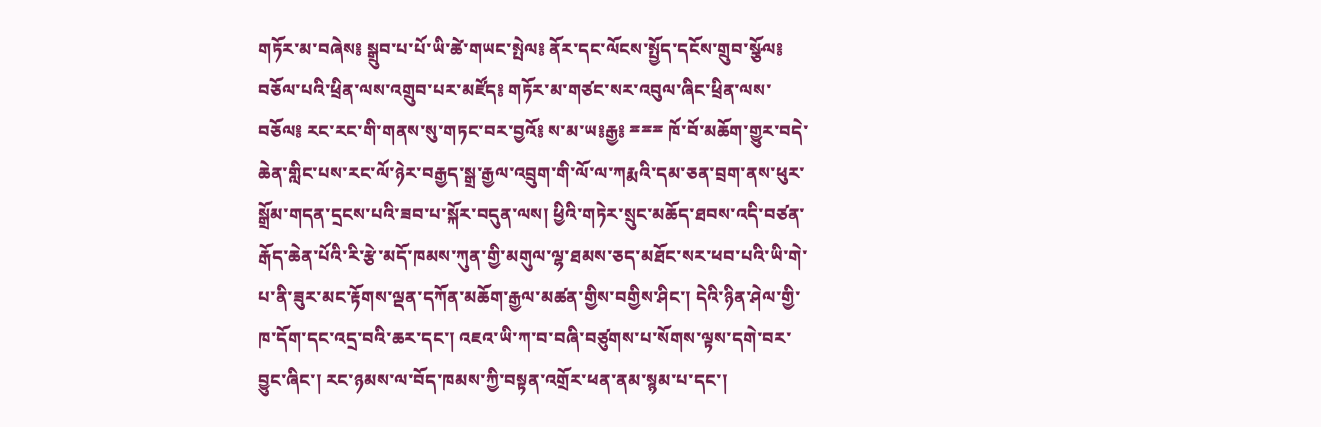གཏོར་མ་བཞེས༔ སྒྲུབ་པ་པོ་ཡི་ཚེ་གཡང་སྤེལ༔ ནོར་དང་ལོངས་སྤྱོད་དངོས་གྲུབ་སྩོལ༔ བཅོལ་པའི་ཕྲིན་ལས་འགྲུབ་པར་མཛོད༔ གཏོར་མ་གཙང་སར་འབུལ་ཞིང་ཕྲིན་ལས་བཅོལ༔ རང་རང་གི་གནས་སུ་གཏང་བར་བྱའོ༔ ས་མ་ཡ༔རྒྱ༔ ྈྈྈ ཁོ་བོ་མཆོག་གྱུར་བདེ་ཆེན་གླིང་པས་རང་ལོ་ཉེར་བརྒྱད་སྒྲ་རྒྱལ་འབྲུག་གི་ལོ་ལ་ཀརྨའི་དམ་ཅན་བྲག་ནས་ཕུར་སྒྲོམ་གདན་དྲངས་པའི་ཟབ་པ་སྐོར་བདུན་ལས། ཕྱིའི་གཏེར་སྲུང་མཆོད་ཐབས་འདི་བཙན་རྒོད་ཆེན་པོའི་རི་རྩེ་མདོ་ཁམས་ཀུན་གྱི་མགུལ་ལྷ་ཐམས་ཅད་མཐོང་སར་ཕབ་པའི་ཡི་གེ་པ་ནི་ཟུར་མང་རྟོགས་ལྡན་དཀོན་མཆོག་རྒྱལ་མཚན་གྱིས་བགྱིས་ཤིང་། དེའི་ཉིན་ཤེལ་གྱི་ཁ་དོག་དང་འདྲ་བའི་ཆར་དང་། འཇའ་ཡི་ཀ་བ་བཞི་བཙུགས་པ་སོགས་ལྟས་དགེ་བར་བྱུང་ཞིང་། རང་ཉམས་ལ་བོད་ཁམས་ཀྱི་བསྟན་འགྲོར་ཕན་ནམ་སྙམ་པ་དང་།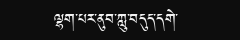ལྷག་པར་ནུབ་ཀླུ་བདུད་དགེ་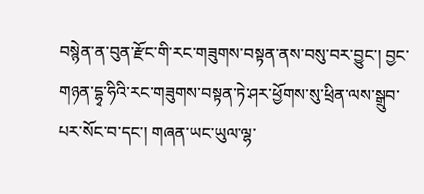བསྙེན་ན་བུན་རྫོང་གི་རང་གཟུགས་བསྟན་ནས་བསུ་བར་བྱུང་། བྱང་གཉན་དྷྭ་ཧིའི་རང་གཟུགས་བསྟན་ཏེ་ཤར་ཕྱོགས་སུ་ཕྲིན་ལས་སྒྲུབ་པར་སོང་བ་དང་། གཞན་ཡང་ཡུལ་ལྷ་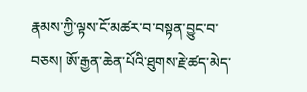རྣམས་ཀྱི་ལྟས་ངོ་མཚར་བ་བསྟན་བྱུང་བ་བཅས། ཨོ་རྒྱན་ཆེན་པོའི་ཐུགས་རྗེ་ཚད་མེད་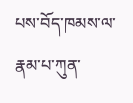པས་བོད་ཁམས་ལ་རྣམ་པ་ཀུན་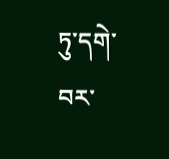ཏུ་དགེ་བར་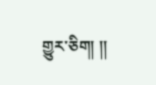གྱུར་ཅིག། །།